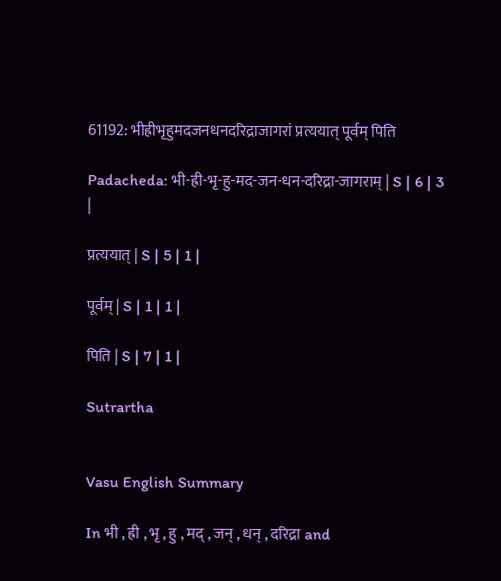61192: भीह्रीभृहुमदजनधनदरिद्राजागरां प्रत्ययात् पूर्वम् पिति

Padacheda: भी-ह्री-भृ-हु-मद-जन-धन-दरिद्रा-जागराम् | S | 6 | 3 |

प्रत्ययात् | S | 5 | 1 |

पूर्वम् | S | 1 | 1 |

पिति | S | 7 | 1 |

Sutrartha


Vasu English Summary

In भी , ह्री , भृ , हु , मद् , जन् , धन् , दरिद्रा and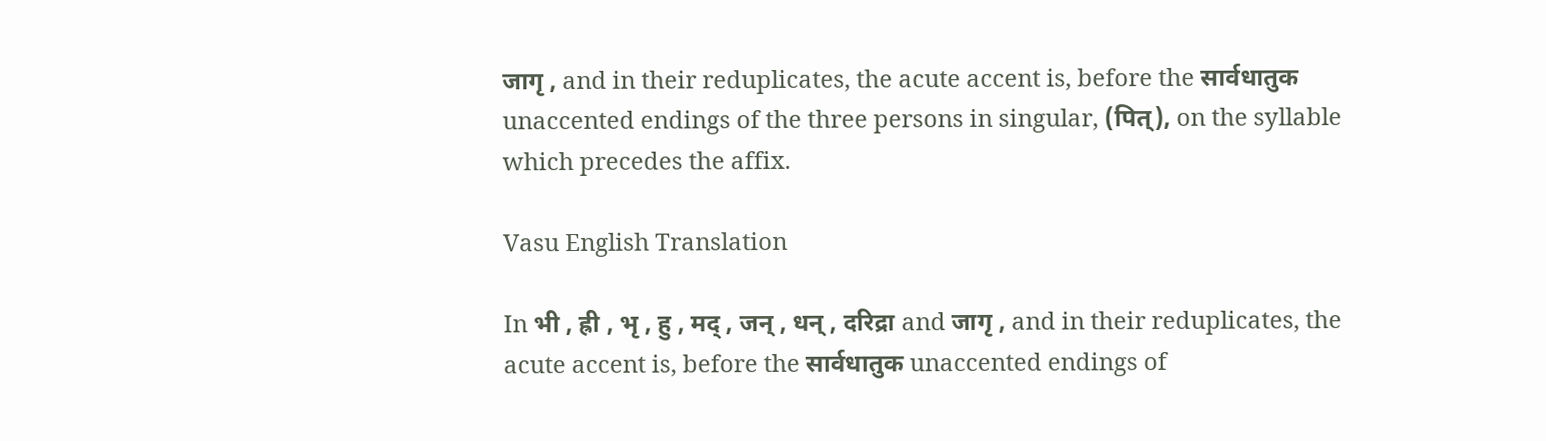जागृ , and in their reduplicates, the acute accent is, before the सार्वधातुक unaccented endings of the three persons in singular, (पित्), on the syllable which precedes the affix.

Vasu English Translation

In भी , ह्री , भृ , हु , मद् , जन् , धन् , दरिद्रा and जागृ , and in their reduplicates, the acute accent is, before the सार्वधातुक unaccented endings of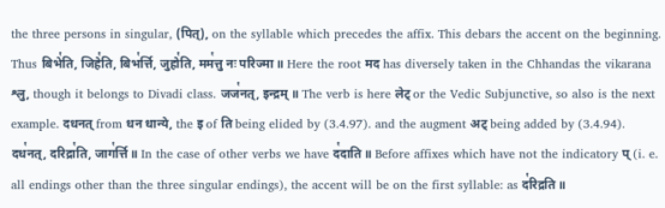the three persons in singular, (पित्), on the syllable which precedes the affix. This debars the accent on the beginning. Thus बिभे꣡ति, जिहे꣡ति, बिभ꣡र्त्ति, जुहो꣡ति, मम꣡त्तु नः परिज्मा ॥ Here the root मद has diversely taken in the Chhandas the vikarana श्लु, though it belongs to Divadi class. जज꣡नत्, इन्द्रम् ॥ The verb is here लेट् or the Vedic Subjunctive, so also is the next example. दधनत् from धन धान्ये, the इ of ति being elided by (3.4.97). and the augment अट् being added by (3.4.94). दध꣡नत्, दरिद्रा꣡ति, जाग꣡र्त्ति ॥ In the case of other verbs we have द꣡दाति ॥ Before affixes which have not the indicatory प् (i. e. all endings other than the three singular endings), the accent will be on the first syllable: as द꣡रिद्रति ॥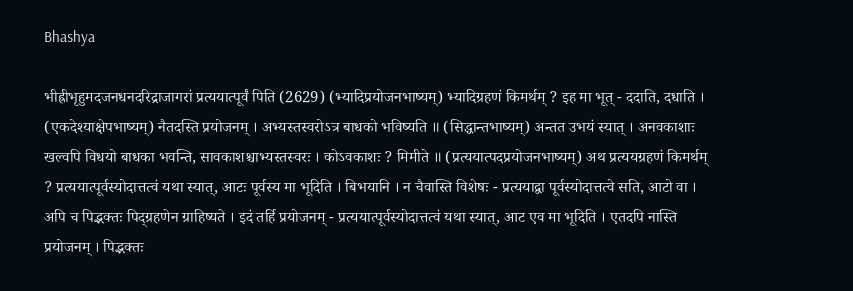Bhashya

भीह्रीभृहुमदजनधनदरिद्राजागरां प्रत्ययात्पूर्वं पिति (2629) (भ्यादिप्रयोजनभाष्यम्) भ्यादिग्रहणं किमर्थम् ? इह मा भूत् - ददाति, दधाति । (एकदेश्याक्षेपभाष्यम्) नैतदस्ति प्रयोजनम् । अभ्यस्तस्वरोऽत्र बाधको भविष्यति ॥ (सिद्धान्तभाष्यम्) अन्तत उभयं स्यात् । अनवकाशाः खल्वपि विधयो बाधका भवन्ति, सावकाशश्चाभ्यस्तस्वरः । कोऽवकाशः ? मिमीते ॥ (प्रत्ययात्पदप्रयोजनभाष्यम्) अथ प्रत्ययग्रहणं किमर्थम् ? प्रत्ययात्पूर्वस्योदात्तत्वं यथा स्यात्, आटः पूर्वस्य मा भूदिति । बिभयानि । न चैवास्ति विशेषः - प्रत्ययाद्वा पूर्वस्योदात्तत्वे सति, आटो वा । अपि च पिद्भक्तः पिद्ग्रहणेन ग्राहिष्यते । इदं तर्हि प्रयोजनम् - प्रत्ययात्पूर्वस्योदात्तत्वं यथा स्यात्, आट एव मा भूदिति । एतदपि नास्ति प्रयोजनम् । पिद्भक्तः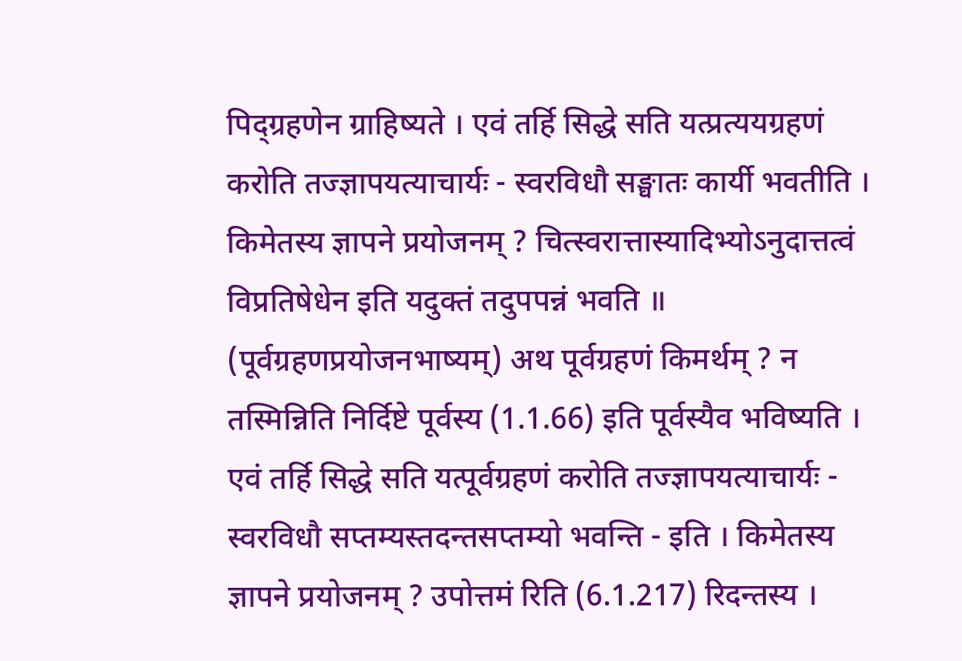पिद्ग्रहणेन ग्राहिष्यते । एवं तर्हि सिद्धे सति यत्प्रत्ययग्रहणं करोति तज्ज्ञापयत्याचार्यः - स्वरविधौ सङ्घातः कार्यी भवतीति । किमेतस्य ज्ञापने प्रयोजनम् ? चित्स्वरात्तास्यादिभ्योऽनुदात्तत्वं विप्रतिषेधेन इति यदुक्तं तदुपपन्नं भवति ॥ (पूर्वग्रहणप्रयोजनभाष्यम्) अथ पूर्वग्रहणं किमर्थम् ? न तस्मिन्निति निर्दिष्टे पूर्वस्य (1.1.66) इति पूर्वस्यैव भविष्यति । एवं तर्हि सिद्धे सति यत्पूर्वग्रहणं करोति तज्ज्ञापयत्याचार्यः - स्वरविधौ सप्तम्यस्तदन्तसप्तम्यो भवन्ति - इति । किमेतस्य ज्ञापने प्रयोजनम् ? उपोत्तमं रिति (6.1.217) रिदन्तस्य ।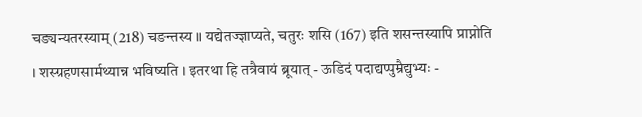चङ्यन्यतरस्याम् (218) चङन्तस्य ॥ यद्येतज्ज्ञाप्यते, चतुरः शसि (167) इति शसन्तस्यापि प्राप्नोति । शस्ग्रहणसार्मथ्यान्न भविष्यति । इतरथा हि तत्रैवायं ब्रूयात् - ऊडिदं पदाद्यप्पुम्रैद्युभ्यः -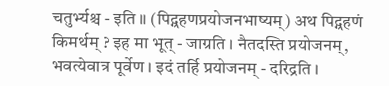चतुर्भ्यश्च - इति ॥ (पिद्ग्रहणप्रयोजनभाष्यम्) अथ पिद्ग्रहणं किमर्थम् ? इह मा भूत् - जाग्रति । नैतदस्ति प्रयोजनम्, भवत्येवात्र पूर्वेण । इदं तर्हि प्रयोजनम् - दरिद्रति ।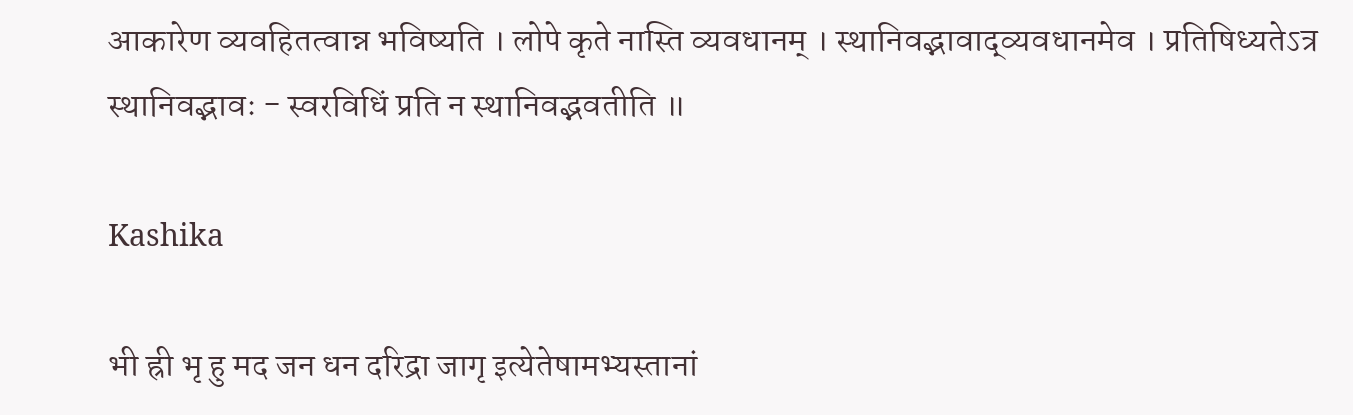आकारेण व्यवहितत्वान्न भविष्यति । लोपे कृते नास्ति व्यवधानम् । स्थानिवद्भावाद्व्यवधानमेव । प्रतिषिध्यतेऽत्र स्थानिवद्भावः - स्वरविधिं प्रति न स्थानिवद्भवतीति ॥

Kashika

भी ह्री भृ हु मद जन धन दरिद्रा जागृ इत्येतेषामभ्यस्तानां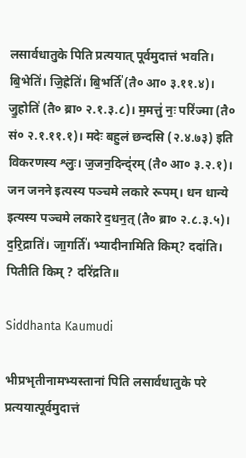लसार्वधातुके पिति प्रत्ययात् पूर्वमुदात्तं भवति। बि॒भेति॑। जि॒ह्रेति॑। बि॒भर्ति॑ (तै० आ० ३.११.४)। जु॒होति॑ (तै० ब्रा० २.१.३.८)। म॒मत्तु॑ नः॒ परि॑ज्मा (तै० सं० २.१.११.१)। मदेः बहुलं छन्दसि (२.४.७३) इति विकरणस्य श्लुः। ज॒जन॒दिन्द्॑रम् (तै० आ० ३.२.१)। जन जनने इत्यस्य पञ्चमे लकारे रूपम्। धन धान्ये इत्यस्य पञ्चमे लकारे द॒धन॒त् (तै० ब्रा० २.८.३.५)। द॒रि॒द्राति॑। जा॒गर्ति॑। भ्यादीनामिति किम्? ददा॑ति। पितीति किम् ? दरि॑द्रति॥

Siddhanta Kaumudi

भीप्रभृतीनामभ्यस्तानां पिति लसार्वधातुके परे प्रत्ययात्पूर्वमुदात्तं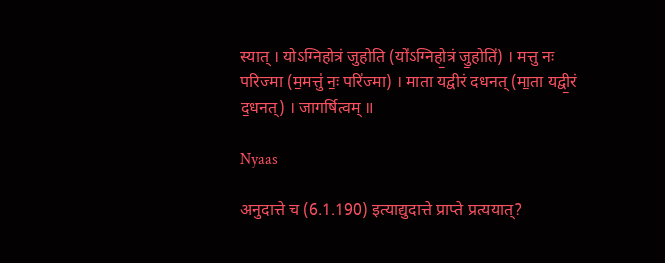स्यात् । योऽग्निहोत्रं जुहोति (यो॑ऽग्निहो॒त्रं जु॒होति॑) । मत्तु नः परिज्मा (म॒मत्तु॑ नः॒ परि॑ज्मा) । माता यद्वीरं दधनत् (मा॒ता यद्वी॒रं द॒धनत्) । जागर्षित्वम् ॥

Nyaas

अनुदात्ते च (6.1.190) इत्याद्युदात्ते प्राप्ते प्रत्ययात्?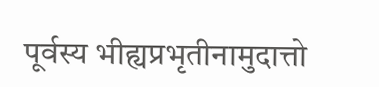पूर्वस्य भीह्यप्रभृतीनामुदात्तो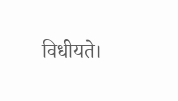विधीयते।